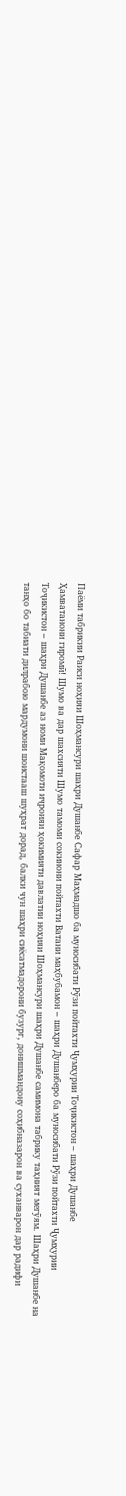Паёми табрикии Раиси ноҳияи Шоҳмансури шаҳри Душанбе Сафар Маҳмадшо ба муносибати Рӯзи пойтахти Ҷумҳурии Тоҷикистон – шаҳри Душанбе
Ҳамватанони гиромӣ! Шумо ва дар шахсияти Шумо тамоми сокинони пойтахти Ватани маҳбубамон – шаҳри Душанберо ба муносибати Рӯзи пойтахти Ҷумҳурии Тоҷикистон – шаҳри Душанбе аз номи Мақомоти иҷроияи ҳокимияти давлатии ноҳияи Шоҳмансури шаҳри Душанбе самимона табрику таҳният мегӯям. Шаҳри Душанбе на танҳо бо табиати дилрабою мардумони шоистааш шуҳрат дорад, балки чун шаҳри сиёсатмадорони бузург, донишмандону соҳибназарон ва суханварон дар радифи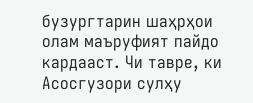бузургтарин шаҳрҳои олам маъруфият пайдо кардааст. Чи тавре, ки Асосгузори сулҳу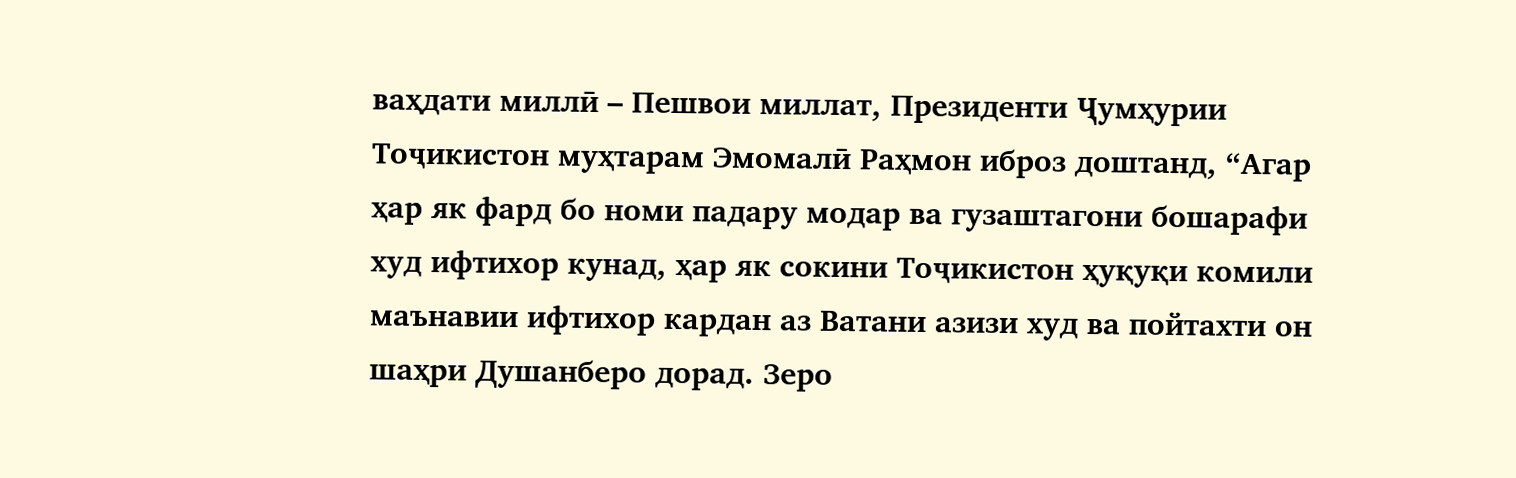ваҳдати миллӣ – Пешвои миллат, Президенти Ҷумҳурии Тоҷикистон муҳтарам Эмомалӣ Раҳмон иброз доштанд, “Агар ҳар як фард бо номи падару модар ва гузаштагони бошарафи худ ифтихор кунад, ҳар як сокини Тоҷикистон ҳуқуқи комили маънавии ифтихор кардан аз Ватани азизи худ ва пойтахти он шаҳри Душанберо дорад. Зеро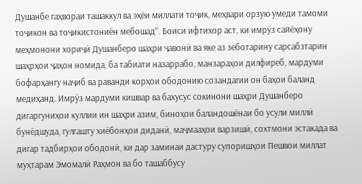Душанбе гаҳвораи ташаккул ва эҳёи миллати тоҷик, меҳвари орзую умеди тамоми тоҷикон ва тоҷикистониён мебошад”. Боиси ифтихор аст, ки имрӯз сайёҳону меҳмонони хориҷӣ Душанберо шаҳри ҷавонӣ ва яке аз зеботарину сарсабзтарин шаҳрҳои ҷаҳон номида, ба табиати назаррабо, манзараҳои дилфиреб, мардуми бофарҳангу наҷиб ва раванди корҳои ободонию созандагии он баҳои баланд медиҳанд. Имрӯз мардуми кишвар ва бахусус сокинони шаҳри Душанберо дигаргуниҳои куллии ин шаҳри азим, биноҳои баландошёнаи бо усули миллӣ бунёдшуда, гулгашту хиёбонҳои диданӣ, маҷмааҳои варзишӣ, сохтмони эстакада ва дигар тадбирҳои ободонӣ, ки дар заминаи дастуру супоришҳои Пешвои миллат муҳтарам Эмомалӣ Раҳмон ва бо ташаббусу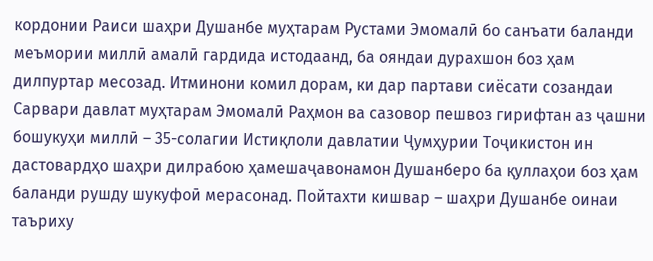кордонии Раиси шаҳри Душанбе муҳтарам Рустами Эмомалӣ бо санъати баланди меъмории миллӣ амалӣ гардида истодаанд, ба ояндаи дурахшон боз ҳам дилпуртар месозад. Итминони комил дорам, ки дар партави сиёсати созандаи Сарвари давлат муҳтарам Эмомалӣ Раҳмон ва сазовор пешвоз гирифтан аз ҷашни бошукуҳи миллӣ – 35-солагии Истиқлоли давлатии Ҷумҳурии Тоҷикистон ин дастовардҳо шаҳри дилрабою ҳамешаҷавонамон Душанберо ба қуллаҳои боз ҳам баланди рушду шукуфоӣ мерасонад. Пойтахти кишвар – шаҳри Душанбе оинаи таъриху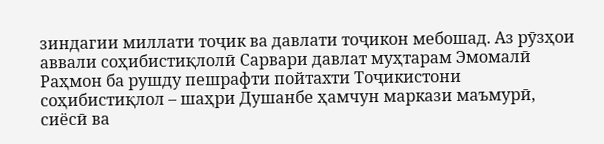зиндагии миллати тоҷик ва давлати тоҷикон мебошад. Аз рӯзҳои аввали соҳибистиқлолӣ Сарвари давлат муҳтарам Эмомалӣ Раҳмон ба рушду пешрафти пойтахти Тоҷикистони соҳибистиқлол – шаҳри Душанбе ҳамчун маркази маъмурӣ, сиёсӣ ва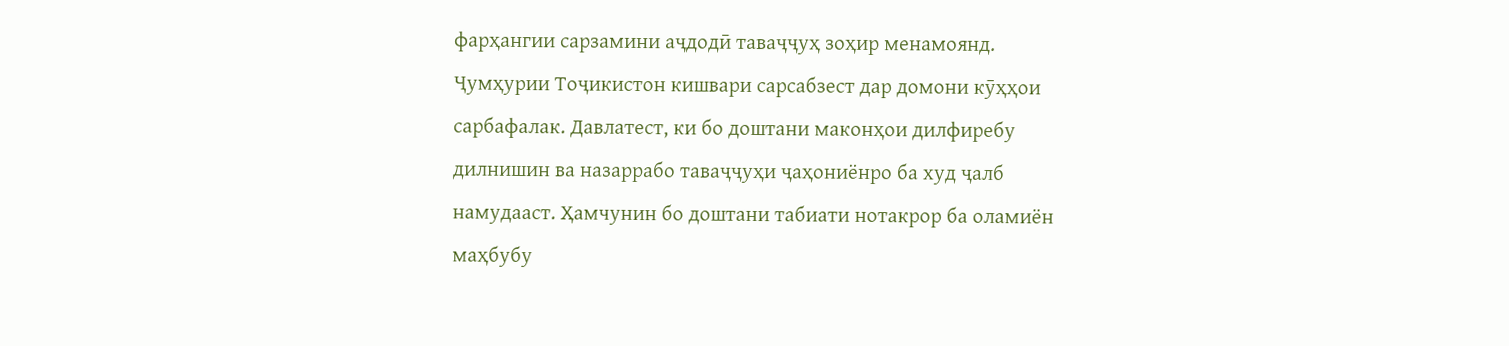фарҳангии сарзамини аҷдодӣ таваҷҷуҳ зоҳир менамоянд. Ҷумҳурии Тоҷикистон кишвари сарсабзест дар домони кӯҳҳои сарбафалак. Давлатест, ки бо доштани маконҳои дилфиребу дилнишин ва назаррабо таваҷҷуҳи ҷаҳониёнро ба худ ҷалб намудааст. Ҳамчунин бо доштани табиати нотакрор ба оламиён маҳбубу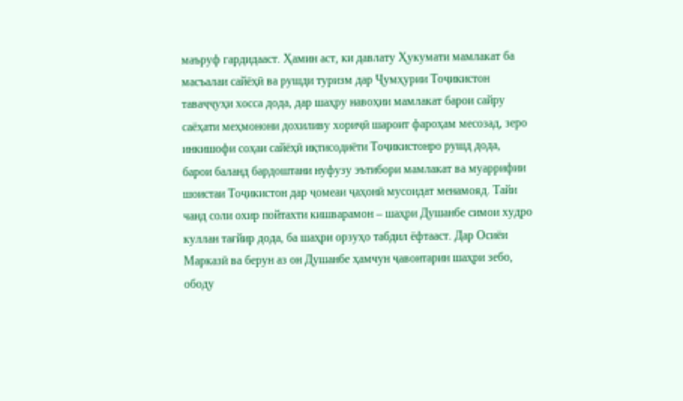маъруф гардидааст. Ҳамин аст, ки давлату Ҳукумати мамлакат ба масъалаи сайёҳӣ ва рушди туризм дар Ҷумҳурии Тоҷикистон таваҷҷуҳи хосса дода, дар шаҳру навоҳии мамлакат барои сайру саёҳати меҳмонони дохиливу хориҷӣ шароит фароҳам месозад, зеро инкишофи соҳаи сайёҳӣ иқтисодиёти Тоҷикистонро рушд дода, барои баланд бардоштани нуфузу эътибори мамлакат ва муаррифии шоистаи Тоҷикистон дар ҷомеаи ҷаҳонӣ мусоидат менамояд. Тайи чанд соли охир пойтахти кишварамон – шаҳри Душанбе симои худро куллан тағйир дода, ба шаҳри орзуҳо табдил ёфтааст. Дар Осиёи Марказӣ ва берун аз он Душанбе ҳамчун ҷавонтарин шаҳри зебо, ободу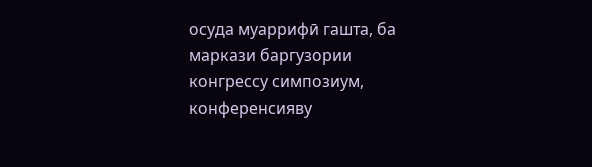осуда муаррифӣ гашта, ба маркази баргузории конгрессу симпозиум, конференсияву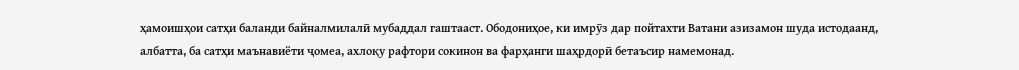ҳамоишҳои сатҳи баланди байналмилалӣ мубаддал гаштааст. Ободониҳое, ки имрӯз дар пойтахти Ватани азизамон шуда истодаанд, албатта, ба сатҳи маънавиёти ҷомеа, ахлоқу рафтори сокинон ва фарҳанги шаҳрдорӣ бетаъсир намемонад.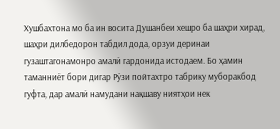Хушбахтона мо ба ин восита Душанбеи хешро ба шаҳри хирад, шаҳри дилбедорон табдил дода, орзуи деринаи гузаштагонамонро амалӣ гардонида истодаем. Бо ҳамин таманниёт бори дигар Рӯзи пойтахтро табрику муборакбод гуфта, дар амалӣ намудани нақшаву ниятҳои нек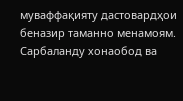муваффақияту дастовардҳои беназир таманно менамоям. Сарбаланду хонаобод ва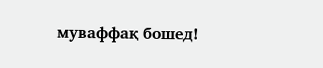муваффақ бошед!